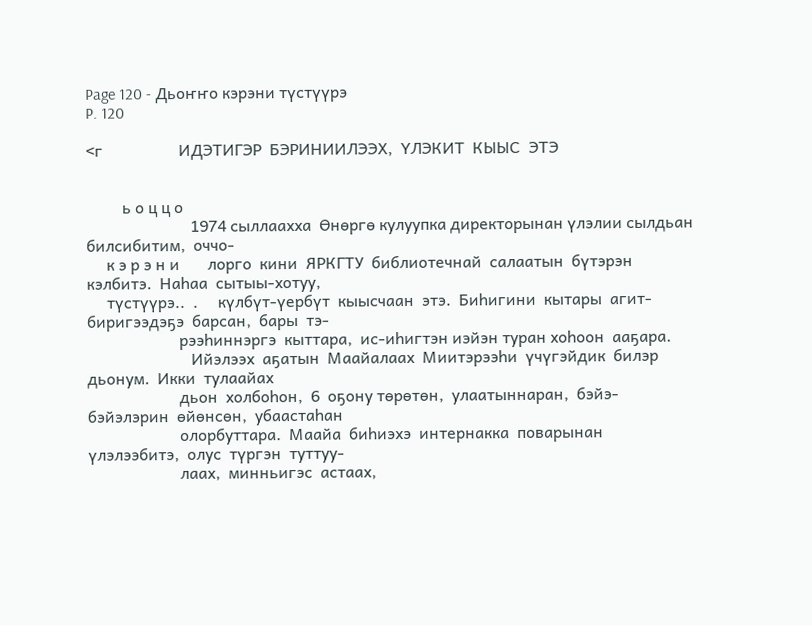Page 120 - Дьоҥҥо кэрэни түстүүрэ
P. 120

<г                   ИДЭТИГЭР  БЭРИНИИЛЭЭХ,  ҮЛЭКИТ  КЫЫС  ЭТЭ


         ь о ц ц о
                          1974 сыллаахха  Өнөргө кулуупка директорынан үлэлии сылдьан  билсибитим,  оччо-
     к э р э н и       лорго  кини  ЯРКГТУ  библиотечнай  салаатын  бүтэрэн  кэлбитэ.  Наһаа  сытыы-хотуу,
     түстүүрэ..  .     күлбүт-үербүт  кыысчаан  этэ.  Биһигини  кытары  агит-биригээдэҕэ  барсан,  бары  тэ-
                       рээһиннэргэ  кыттара,  ис-иһигтэн иэйэн туран хоһоон  ааҕара.
                          Ийэлээх  аҕатын  Маайалаах  Миитэрээһи  үчүгэйдик  билэр  дьонум.  Икки  тулаайах
                       дьон  холбоһон,  6  оҕону төрөтөн,  улаатыннаран,  бэйэ-бэйэлэрин  өйөнсөн,  убаастаһан
                       олорбуттара.  Маайа  биһиэхэ  интернакка  поварынан  үлэлээбитэ,  олус  түргэн  туттуу-
                       лаах,  минньигэс  астаах,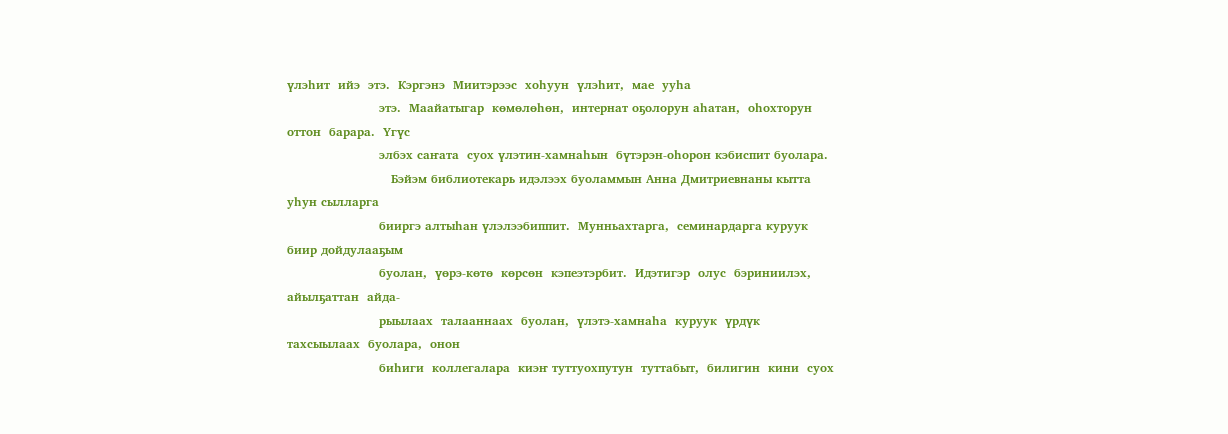үлэһит  ийэ  этэ.  Кэргэнэ  Миитэрээс  хоһуун  үлэһит,  мае  ууһа
                       этэ.  Маайатыгар  көмөлөһөн,  интернат оҕолорун аһатан,  оһохторун оттон  барара.  Үгүс
                       элбэх саҥата  суох үлэтин-хамнаһын  бүтэрэн-оһорон кэбиспит буолара.
                          Бэйэм библиотекарь идэлээх буоламмын Анна Дмитриевнаны кытта уһун сылларга
                       бииргэ алтыһан үлэлээбиппит.  Мунньахтарга,  семинардарга куруук биир дойдулааҕым
                       буолан,  үөрэ-көтө  көрсөн  кэпеэтэрбит.  Идэтигэр  олус  бэриниилэх,  айылҕаттан  айда-
                       рыылаах  талааннаах  буолан,  үлэтэ-хамнаһа  куруук  үрдүк  тахсыылаах  буолара,  онон
                       биһиги  коллегалара  киэҥ туттуохпутун  туттабыт,  билигин  кини  суох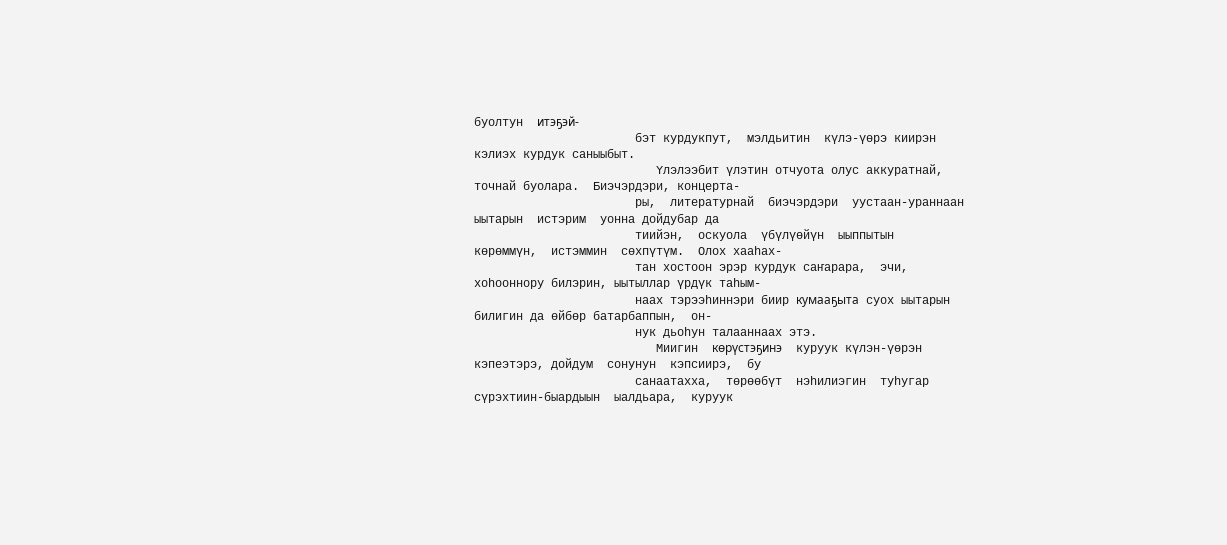буолтун  итэҕэй-
                       бэт курдукпут,  мэлдьитин  күлэ-үөрэ киирэн кэлиэх курдук саныыбыт.
                          Үлэлээбит үлэтин отчуота олус аккуратнай, точнай буолара.  Биэчэрдэри, концерта-
                       ры,  литературнай  биэчэрдэри  уустаан-ураннаан  ыытарын  истэрим  уонна дойдубар да
                       тиийэн,  оскуола  үбүлүөйүн  ыыппытын  көрөммүн,  истэммин  сөхпүтүм.  Олох хааһах-
                       тан хостоон эрэр курдук саҥарара,  эчи, хоһооннору билэрин, ыытыллар үрдүк таһым-
                       наах тэрээһиннэри биир кумааҕыта суох ыытарын билигин да өйбөр батарбаппын,  он-
                       нук дьоһун талааннаах этэ.
                          Миигин  көрүстэҕинэ  куруук күлэн-үөрэн  кэпеэтэрэ, дойдум  сонунун  кэпсиирэ,  бу
                       санаатахха,  төрөөбүт  нэһилиэгин  туһугар  сүрэхтиин-быардыын  ыалдьара,  куруук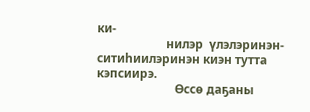ки-
                       нилэр  үлэлэринэн-ситиһиилэринэн киэн тутта кэпсиирэ.
                          Өссө даҕаны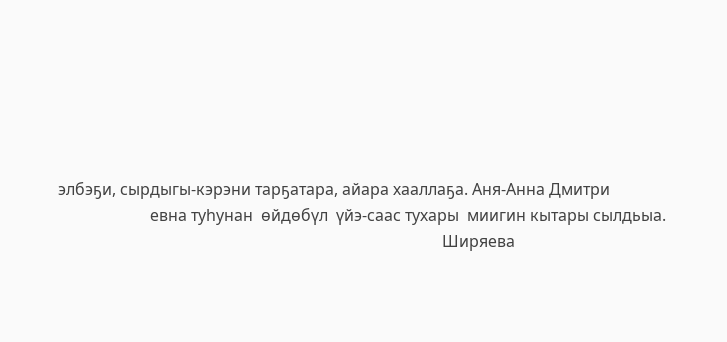элбэҕи, сырдыгы-кэрэни тарҕатара, айара хааллаҕа. Аня-Анна Дмитри
                       евна туһунан  өйдөбүл  үйэ-саас тухары  миигин кытары сылдьыа.
                                                                                                Ширяева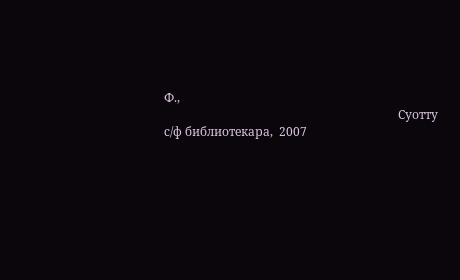Ф.,
                                                                              Суотту с/ф библиотекара,  2007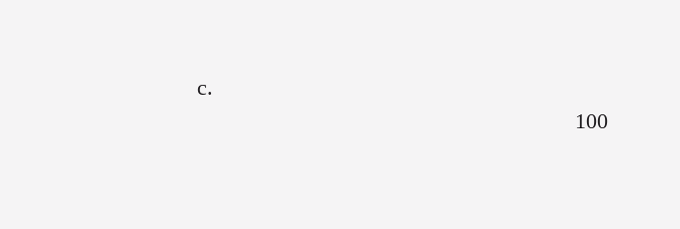с.
                                                               100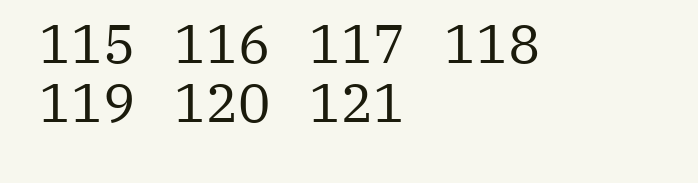115   116   117   118   119   120   121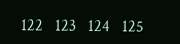122   123   124   125